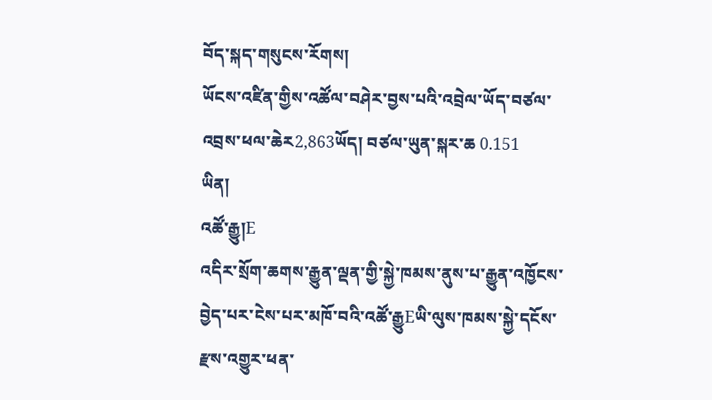བོད་སྐད་གསུངས་རོགས།
ཡོངས་འཛིན་གྱིས་འཚོལ་བཤེར་བྱས་པའི་འབྲེལ་ཡོད་བཙལ་འབྲས་ཕལ་ཆེར2,863ཡོད། བཙལ་ཡུན་སྐར་ཆ 0.151
ཡིན།
འཚོ་རྒྱུ།E
འདིར་སྲོག་ཆགས་རྒྱུན་ལྡན་གྱི་སྐྱེ་ཁམས་ནུས་པ་རྒྱུན་འཁྱོངས་བྱེད་པར་ངེས་པར་མཁོ་བའི་འཚོ་རྒྱུEཡི་ལུས་ཁམས་སྐྱེ་དངོས་རྫས་འགྱུར་ཕན་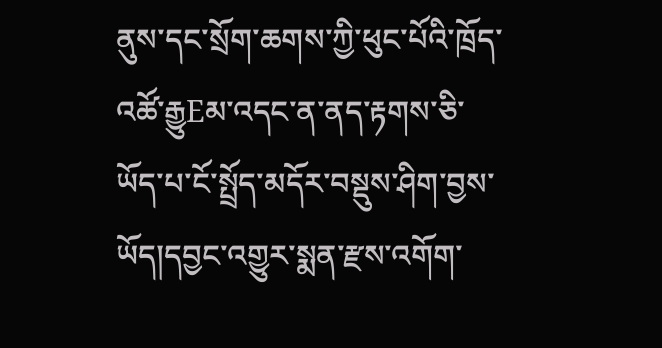ནུས་དང་སྲོག་ཆགས་ཀྱི་ཕུང་པོའི་ཁྲོད་འཚོ་རྒྱུEམ་འདང་ན་ནད་རྟགས་ཅི་ཡོད་པ་ངོ་སྤྲོད་མདོར་བསྡུས་ཤིག་བྱས་ཡོད།དབྱང་འགྱུར་སྨན་རྫས་འགོག་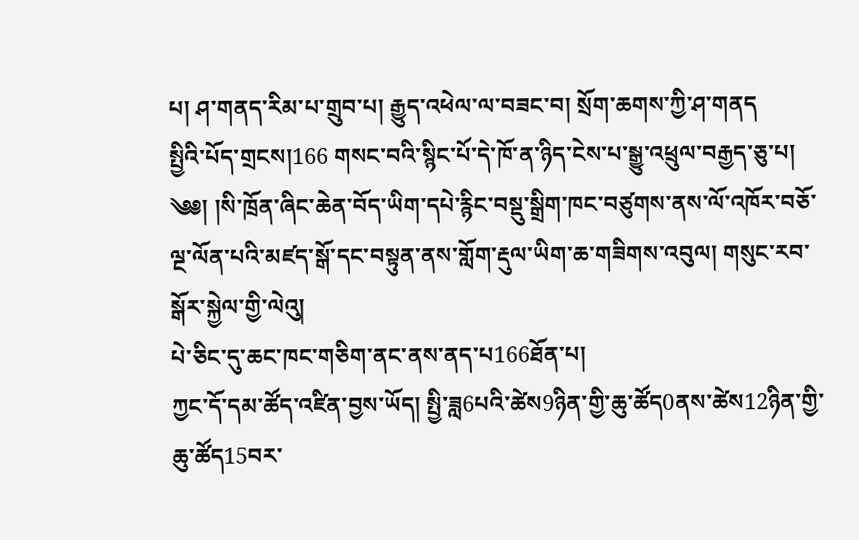པ། ཤ་གནད་རིམ་པ་གྲུབ་པ། རྒྱུད་འཕེལ་ལ་བཟང་བ། སྲོག་ཆགས་ཀྱི་ཤ་གནད
སྤྱིའི་པོད་གྲངས།166 གསང་བའི་སྙིང་པོ་དེ་ཁོ་ན་ཉིད་ངེས་པ་སྒྱུ་འཕྲུལ་བརྒྱད་ཅུ་པ།
༄༅། །སི་ཁྲོན་ཞིང་ཆེན་བོད་ཡིག་དཔེ་རྙིང་བསྡུ་སྒྲིག་ཁང་བཙུགས་ནས་ལོ་འཁོར་བཅོ་ལྔ་ལོན་པའི་མཛད་སྒོ་དང་བསྟུན་ནས་གློག་རྡུལ་ཡིག་ཆ་གཟིགས་འབུལ། གསུང་རབ་སྒོར་སྐྱེལ་གྱི་ལེའུ།
པེ་ཅིང་དུ་ཆང་ཁང་གཅིག་ནང་ནས་ནད་པ166ཐོན་པ།
ཀྱང་དོ་དམ་ཚོད་འཛིན་བྱས་ཡོད། སྤྱི་ཟླ6པའི་ཚེས9ཉིན་གྱི་ཆུ་ཚོད0ནས་ཚེས12ཉིན་གྱི་ཆུ་ཚོད15བར་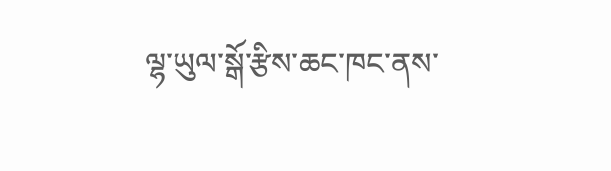ལྷ་ཡུལ་སྒོ་རྩིས་ཆང་ཁང་ནས་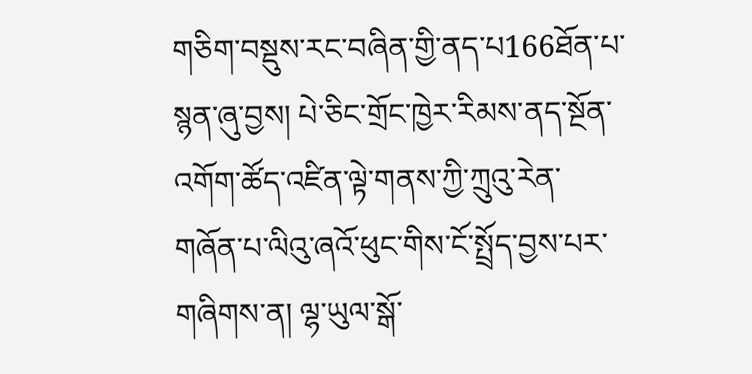གཅིག་བསྡུས་རང་བཞིན་གྱི་ནད་པ166ཐོན་པ་སྙན་ཞུ་བྱས། པེ་ཅིང་གྲོང་ཁྱེར་རིམས་ནད་སྔོན་འགོག་ཚོད་འཛིན་ལྟེ་གནས་ཀྱི་ཀྲུའུ་རེན་གཞོན་པ་ལིའུ་ཞའོ་ཕུང་གིས་ངོ་སྤྲོད་བྱས་པར་གཞིགས་ན། ལྷ་ཡུལ་སྒོ་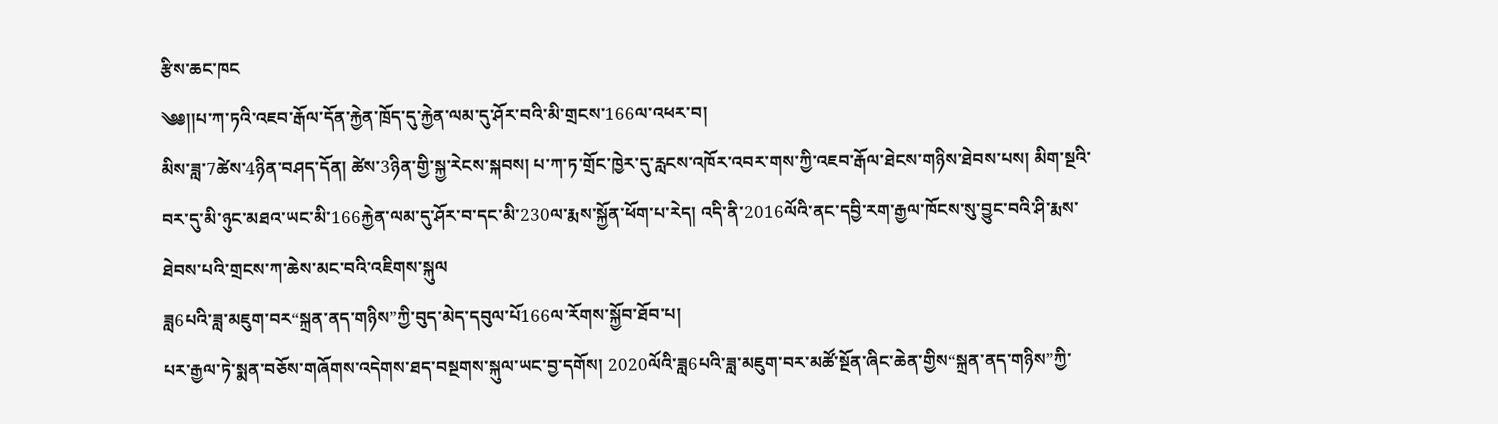རྩིས་ཆང་ཁང
༄༅།།པ་ཀ་ཏའི་འཇབ་རྒོལ་དོན་རྐྱེན་ཁྲོད་དུ་རྐྱེན་ལམ་དུ་ཤོར་བའི་མི་གྲངས་166ལ་འཕར་བ།
མིས་ཟླ་7ཚེས་4ཉིན་བཤད་དོན། ཚེས་3ཉིན་གྱི་སྐྱ་རེངས་སྐབས། པ་ཀ་ཏ་གྲོང་ཁྱེར་དུ་རླངས་འཁོར་འབར་གས་ཀྱི་འཇབ་རྒོལ་ཐེངས་གཉིས་ཐེབས་པས། མིག་སྔའི་བར་དུ་མི་ཉུང་མཐའ་ཡང་མི་166རྐྱེན་ལམ་དུ་ཤོར་བ་དང་མི་230ལ་རྨས་སྐྱོན་ཕོག་པ་རེད། འདི་ནི་2016ལོའི་ནང་དབྱི་རག་རྒྱལ་ཁོངས་སུ་བྱུང་བའི་ཤི་རྨས་ཐེབས་པའི་གྲངས་ཀ་ཆེས་མང་བའི་འཇིགས་སྐུལ
ཟླ6པའི་ཟླ་མཇུག་བར“སྐྲན་ནད་གཉིས”ཀྱི་བུད་མེད་དབུལ་པོ166ལ་རོགས་སྐྱོབ་ཐོབ་པ།
པར་རྒྱལ་ཏེ་སྨན་བཅོས་གཞོགས་འདེགས་ཐད་བསྔགས་སྐུལ་ཡང་བྱ་དགོས། 2020ལོའི་ཟླ6པའི་ཟླ་མཇུག་བར་མཚོ་སྔོན་ཞིང་ཆེན་གྱིས“སྐྲན་ནད་གཉིས”ཀྱི་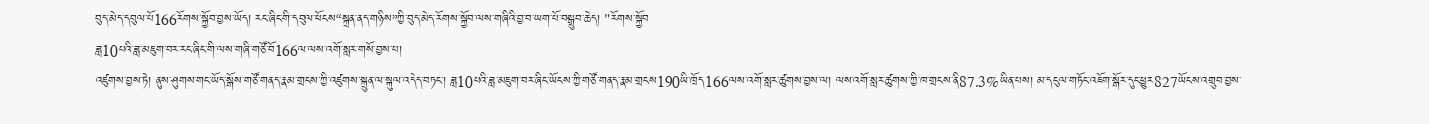བུད་མེད་དབུལ་པོ166རོགས་སྐྱོབ་བྱས་ཡོད། རང་ཞིང་གི་དབུལ་ཕོངས“སྐྲན་ནད་གཉིས”ཀྱི་བུད་མེད་རོགས་སྐྱོབ་ལས་གཞིའི་བྱ་བ་ཡག་པོ་བསྒྲུབ་ཆེད། "རོགས་སྐྱོབ
ཟླ10པའི་ཟླ་མཇུག་བར་རང་ཞིང་གི་ལས་གཞི་གཙོ་བོ166ལ་ལས་འགོ་སླར་གསོ་བྱས་པ།
འཛུགས་བྱས་ཏེ། ནུས་ཤུགས་གང་ཡོད་སྒོས་གཙོ་གནད་རྣམ་གྲངས་ཀྱི་འཛུགས་སྐྲུན་ལ་སྐུལ་འདེད་བཏང་། ཟླ10པའི་ཟླ་མཇུག་བར་ཞིང་ཡོངས་ཀྱི་གཙོ་གནད་རྣམ་གྲངས190ཡི་ཁྲོད166ལས་འགོ་སླར་ཚུགས་བྱས་ལ། ལས་འགོ་སླར་ཚུགས་ཀྱི་ཁ་གྲངས་ནི87.3%ཡིན་པས། མ་དངུལ་གཏོང་འཇོག་སྒོར་དུང་ཕྱུར827ཡོངས་འགྲུབ་བྱས་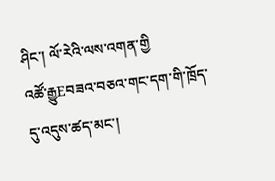ཤིང་། ལོ་རེའི་ལས་འགན་གྱི
འཚོ་རྒྱུEབཟའ་བཅའ་གང་དག་གི་ཁྲོད་དུ་འདུས་ཚད་མང་།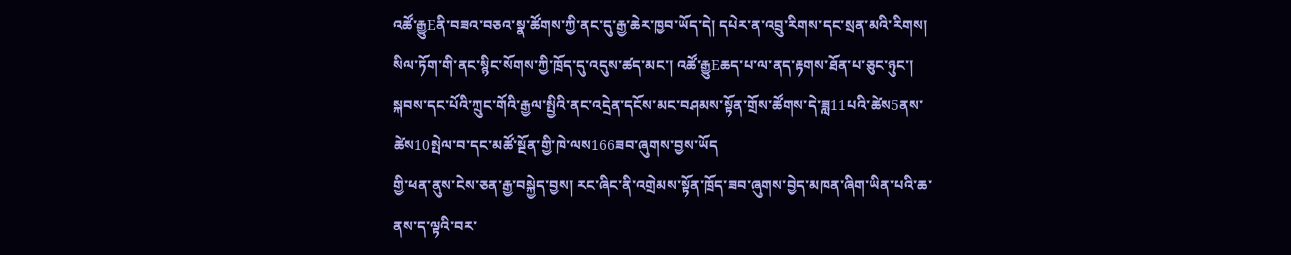འཚོ་རྒྱུEནི་བཟའ་བཅའ་སྣ་ཚོགས་ཀྱི་ནང་དུ་རྒྱ་ཆེར་ཁྱབ་ཡོད་དེ། དཔེར་ན་འབྲུ་རིགས་དང་སྲན་མའི་རིགས། སིལ་ཏོག་གི་ནང་སྙིང་སོགས་ཀྱི་ཁྲོད་དུ་འདུས་ཚད་མང་། འཚོ་རྒྱུEཆད་པ་ལ་ནད་རྟགས་ཐོན་པ་ཅུང་ཉུང་།
སྐབས་དང་པོའི་ཀྲུང་གོའི་རྒྱལ་སྤྱིའི་ནང་འདྲེན་དངོས་མང་བཤམས་སྟོན་གྲོས་ཚོགས་དེ་ཟླ11པའི་ཚེས5ནས་ཚེས10སྤེལ་བ་དང་མཚོ་སྔོན་གྱི་ཁེ་ལས166ཟབ་ཞུགས་བྱས་ཡོད
གྱི་ཕན་ནུས་ངེས་ཅན་རྒྱ་བསྐྱེད་བྱས། རང་ཞིང་ནི་འགྲེམས་སྟོན་ཁྲོད་ཟབ་ཞུགས་བྱེད་མཁན་ཞིག་ཡིན་པའི་ཆ་ནས་ད་ལྟའི་བར་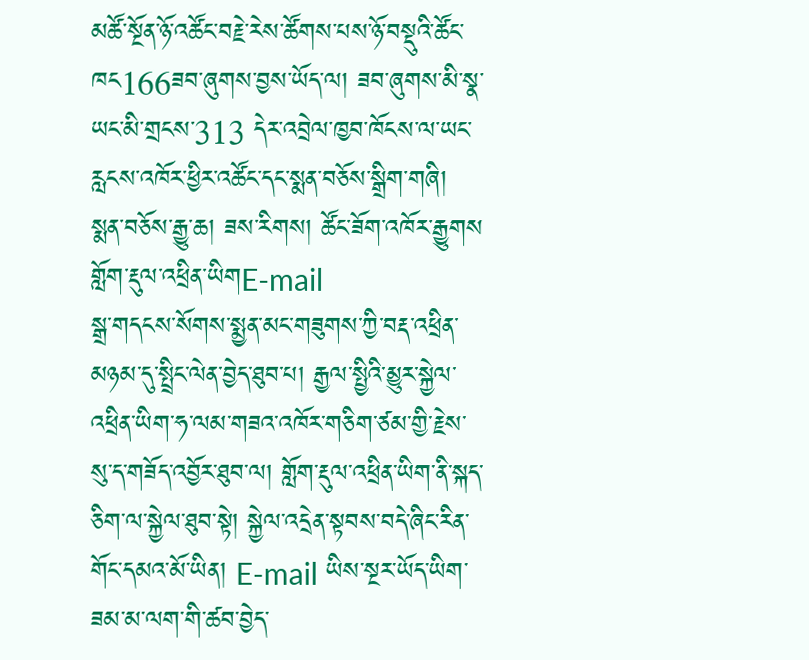མཚོ་སྔོན་ཉོ་འཚོང་བརྗེ་རེས་ཚོགས་པས་ཉོ་བསྡུའི་ཚོང་ཁང166ཟབ་ཞུགས་བྱས་ཡོད་ལ། ཟབ་ཞུགས་མི་སྣ་ཡང་མི་གྲངས་313 དེར་འབྲེལ་ཁྱབ་ཁོངས་ལ་ཡང་རླངས་འཁོར་ཕྱིར་འཚོང་དང་སྨན་བཅོས་སྒྲིག་གཞི། སྨན་བཅོས་རྒྱུ་ཆ། ཟས་རིགས། ཚོང་ཟོག་འཁོར་རྒྱུགས
གློག་རྡུལ་འཕྲིན་ཡིགE-mail
སྒྲ་གདངས་སོགས་སྨྱན་མང་གཟུགས་ཀྱི་བརྡ་འཕྲིན་མཉམ་དུ་སྤྲིང་ལེན་བྱེད་ཐུབ་པ། རྒྱལ་སྤྱིའི་མྱུར་སྐྱེལ་འཕྲིན་ཡིག་ཧ་ལམ་གཟའ་འཁོར་གཅིག་ཙམ་གྱི་རྗེས་སུ་ད་གཟོད་འབྱོར་ཐུབ་ལ། གློག་རྡུལ་འཕྲིན་ཡིག་ནི་སྐད་ཅིག་ལ་སྐྱེལ་ཐུབ་སྟེ། སྐྱེལ་འདྲེན་སྟབས་བདེ་ཞིང་རིན་གོང་དམའ་མོ་ཡིན། E-mail ཡིས་སྔར་ཡོད་ཡིག་ཟམ་མ་ལག་གི་ཚབ་བྱེད་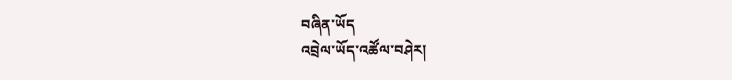བཞིན་ཡོད
འབྲེལ་ཡོད་འཚོལ་བཤེར།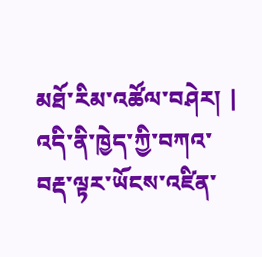མཐོ་རིམ་འཚོལ་བཤེར། |
འདི་ནི་ཁྱེད་ཀྱི་བཀའ་བརྡ་ལྟར་ཡོངས་འཛིན་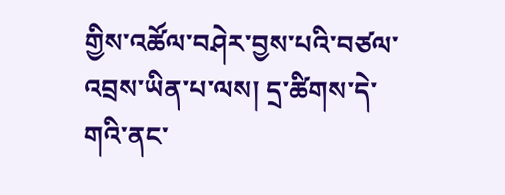གྱིས་འཚོལ་བཤེར་བྱས་པའི་བཙལ་འབྲས་ཡིན་པ་ལས། དྲ་ཚིགས་དེ་གའི་ནང་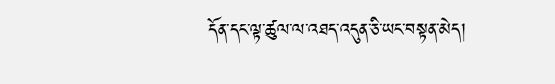དོན་དང་ལྟ་ཚུལ་ལ་འཐད་འདུན་ཅི་ཡང་བསྟན་མེད།